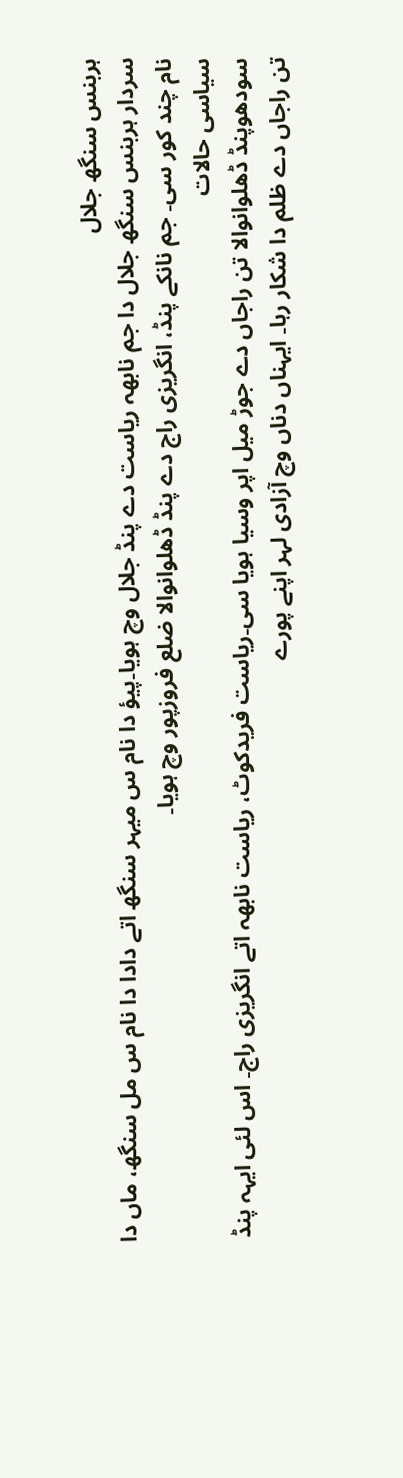ہربنس سنگھ جلال
سردار ہربنس سنگھ جلال دا جم نابھہ ریاست دے پنڈ جلال وچ ہویا۔پیؤ دا نام س میہر سنگھ اتے دادا دا نام س مل سنگھ، ماں دا نام چند کور سی۔ جم نانکے پنڈ، انگریزی راج دے پنڈ ڈھلوانوالا ضلع فروزپور وچ ہویا۔
سیاسی حالات
سودھوپنڈ ڈھلوانوالا تن راجاں دے جوڑ میل اپر وسیا ہویا سی۔ریاست فریدکوٹ، ریاست نابھہ اتے انگریزی راج۔ اس لئی ایہہ پنڈ تن راجاں دے ظلم دا شکار رہا۔ ایہناں دناں وچ آزادی لہر اپنے پورے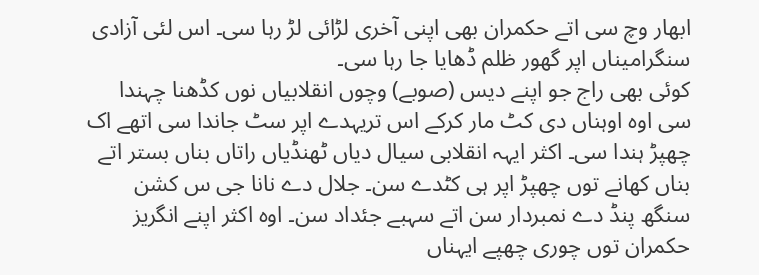ابھار وچ سی اتے حکمران بھی اپنی آخری لڑائی لڑ رہا سی۔ اس لئی آزادی سنگرامیناں اپر گھور ظلم ڈھایا جا رہا سی۔
کوئی بھی راج جو اپنے دیس (صوبے) وچوں انقلابیاں نوں کڈھنا چہندا سی اوہ اوہناں دی کٹ مار کرکے اس تریہدے اپر سٹ جاندا سی اتھے اک چھپڑ ہندا سی۔ اکثر ایہہ انقلابی سیال دیاں ٹھنڈیاں راتاں بناں بستر اتے بناں کھانے توں چھپڑ اپر ہی کٹدے سن۔ جلال دے نانا جی س کشن سنگھ پنڈ دے نمبردار سن اتے سہبے جئداد سن۔ اوہ اکثر اپنے انگریز حکمران توں چوری چھپے ایہناں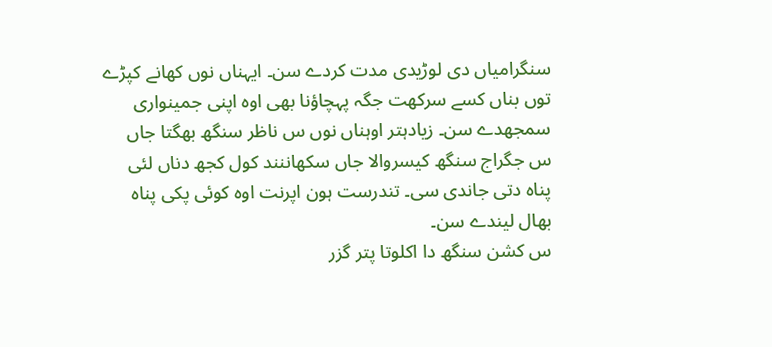سنگرامیاں دی لوڑیدی مدت کردے سن۔ ایہناں نوں کھانے کپڑے توں بناں کسے سرکھت جگہ پہچاؤنا بھی اوہ اپنی جمینواری سمجھدے سن۔ زیادہتر اوہناں نوں س ناظر سنگھ بھگتا جاں س جگراج سنگھ کیسروالا جاں سکھاننند کول کجھ دناں لئی پناہ دتی جاندی سی۔ تندرست ہون اپرنت اوہ کوئی پکی پناہ بھال لیندے سن۔
س کشن سنگھ دا اکلوتا پتر گزر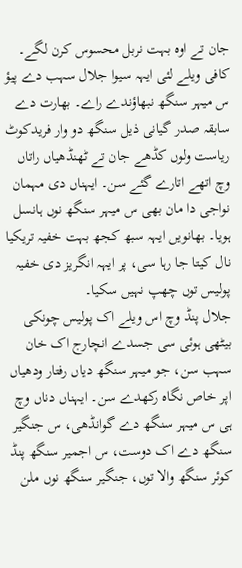جان تے اوہ بہت نربل محسوس کرن لگے۔ کافی ویلے لئی ایہہ سیوا جلال سہب دے پیؤ س میہر سنگھ نبھاؤندے راے۔ بھارت دے سابقہ صدر گیانی ذیل سنگھ دو وار فریدکوٹ ریاست ولوں کڈھے جان تے ٹھنڈھیاں راتاں وچ اتھے اتارے گئے سن۔ ایہناں دی مہمان نواجی دا مان بھی س میہر سنگھ نوں ہانسل ہویا۔ بھانویں ایہہ سبھ کجھ بہت خفیہ تریکیا نال کیتا جا رہا سی، پر ایہہ انگریز دی خفیہ پولیس توں چھپ نہیں سکیا۔
جلال پنڈ وچ اس ویلے اک پولیس چونکی بیٹھی ہوئی سی جسدے انچارج اک خان سہب سن، جو میہر سنگھ دیاں رفتار ودھیاں اپر خاص نگاہ رکھدے سن۔ ایہناں دناں وچ ہی س میہر سنگھ دے گوانڈھی، س جنگیر سنگھ دے اک دوست، س اجمیر سنگھ پنڈ کوئر سنگھ والا توں، جنگیر سنگھ نوں ملن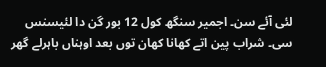لئی آئے سن۔ اجمیر سنگھ کول 12 بور گن دا لئیسنس سی۔ شراب پین اتے کھانا کھان توں بعد اوہناں باہرلے گھر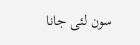سون لئی جانا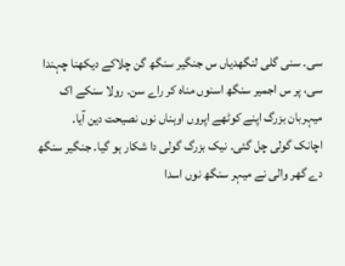سی۔ سنی گلی لنگھدیاں س جنگیر سنگھ گن چلاکے دیکھنا چہندا سی، پر س اجمیر سنگھ اسنوں مناہ کر راے سن۔ رولا سنکے اک میہربان بزرگ اپنے کوٹھے اپروں اوہناں نوں نصیحت دین آیا۔
اچانک گولی چل گئی۔ نیک بزرگ گولی دا شکار ہو گیا۔ جنگیر سنگھ دے گھر والی نے میہر سنگھ نوں اسدا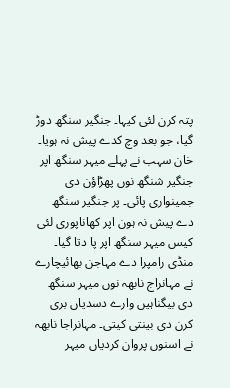پتہ کرن لئی کیہا۔ جنگیر سنگھ دوڑ گیا، جو بعد وچ کدے پیش نہ ہویا۔ خان سہب نے پہلے میہر سنگھ اپر جنگیر شنگھ نوں پھڑاؤن دی جمینواری پائی۔ پر جنگیر سنگھ دے پیش نہ ہون اپر کھاناپوری لئی کیس میہر سنگھ اپر پا دتا گیا۔ منڈی رامپرا دے مہاجن بھائیچارے نے مہانراج نابھہ نوں میہر سنگھ دی بیگناہیں وارے دسدیاں بری کرن دی بینتی کیتی۔ مہانراجا نابھہ نے اسنوں پروان کردیاں میہر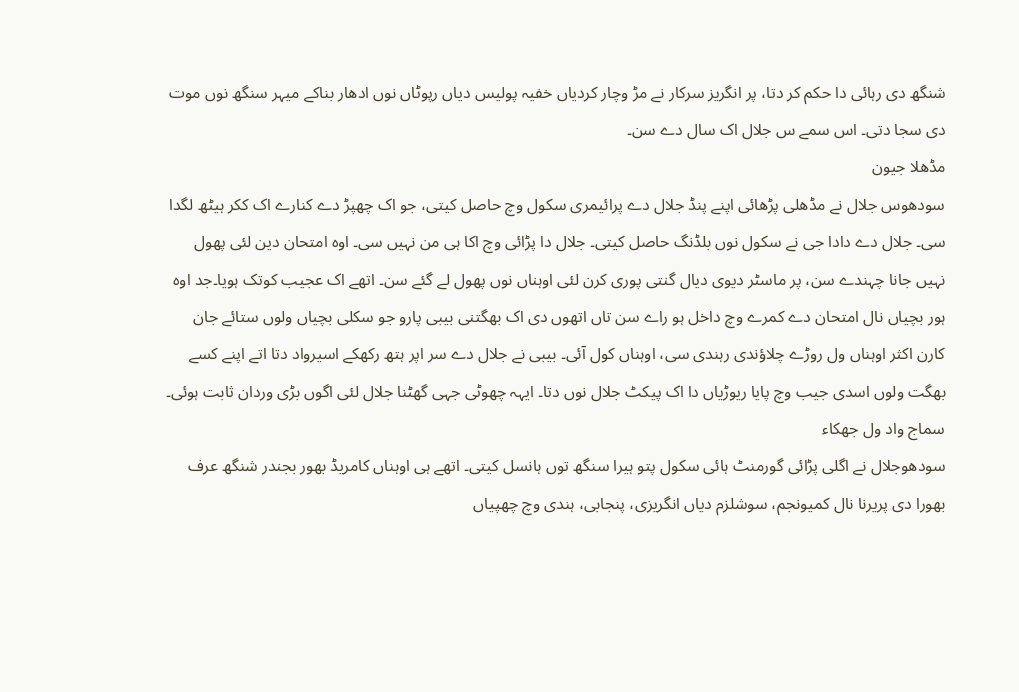شنگھ دی رہائی دا حکم کر دتا، پر انگریز سرکار نے مڑ وچار کردیاں خفیہ پولیس دیاں رپوٹاں نوں ادھار بناکے میہر سنگھ نوں موت دی سجا دتی۔ اس سمے س جلال اک سال دے سن۔
مڈھلا جیون
سودھوس جلال نے مڈھلی پڑھائی اپنے پنڈ جلال دے پرائیمری سکول وچ حاصل کیتی، جو اک چھپڑ دے کنارے اک ککر ہیٹھ لگدا سی۔ جلال دے دادا جی نے سکول نوں بلڈنگ حاصل کیتی۔ جلال دا پڑائی وچ اکا ہی من نہیں سی۔ اوہ امتحان دین لئی پھول نہیں جانا چہندے سن، پر ماسٹر دیوی دیال گنتی پوری کرن لئی اوہناں نوں پھول لے گئے سن۔ اتھے اک عجیب کوتک ہویا۔جد اوہ ہور بچیاں نال امتحان دے کمرے وچ داخل ہو راے سن تاں اتھوں دی اک بھگتنی بیبی پارو جو سکلی بچیاں ولوں ستائے جان کارن اکثر اوہناں ول روڑے چلاؤندی رہندی سی، اوہناں کول آئی۔ بیبی نے جلال دے سر اپر ہتھ رکھکے اسیرواد دتا اتے اپنے کسے بھگت ولوں اسدی جیب وچ پایا ریوڑیاں دا اک پیکٹ جلال نوں دتا۔ ایہہ چھوٹی جہی گھٹنا جلال لئی اگوں بڑی وردان ثابت ہوئی۔
سماج واد ول جھکاء
سودھوجلال نے اگلی پڑائی گورمنٹ ہائی سکول پتو ہیرا سنگھ توں ہانسل کیتی۔ اتھے ہی اوہناں کامریڈ بھور بجندر شنگھ عرف بھورا دی پریرنا نال کمیونجم، سوشلزم دیاں انگریزی، پنجابی، ہندی وچ چھپیاں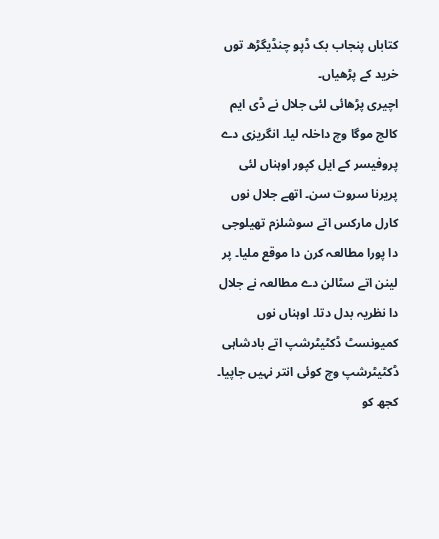کتاباں پنجاب بک ڈپو چنڈیگڑھ توں خرید کے پڑھیاں۔
اچیری پڑھائی لئی جلال نے ڈی ایم کالج موگا وچ داخلہ لیا۔ انگریزی دے پروفیسر کے ایل کپور اوہناں لئی پریرنا سروت سن۔ اتھے جلال نوں کارل مارکس اتے سوشلزم تھیلوجی دا پورا مطالعہ کرن دا موقع ملیا۔ پر لینن اتے سٹالن دے مطالعہ نے جلال دا نظریہ بدل دتا۔ اوہناں نوں کمیونسٹ ڈکٹیٹرشپ اتے بادشاہی ڈکٹیٹرشپ وچ کوئی انتر نہیں جاپیا۔ کجھ کو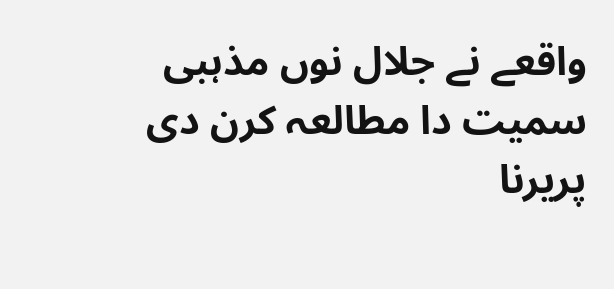واقعے نے جلال نوں مذہبی سمیت دا مطالعہ کرن دی پریرنا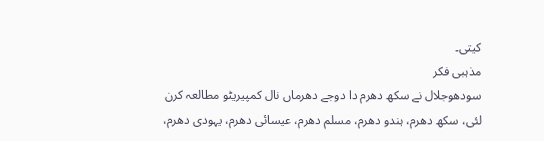کیتی۔
مذہبی فکر
سودھوجلال نے سکھ دھرم دا دوجے دھرماں نال کمپیریٹو مطالعہ کرن لئی، سکھ دھرم، ہندو دھرم، مسلم دھرم، عیسائی دھرم، یہودی دھرم،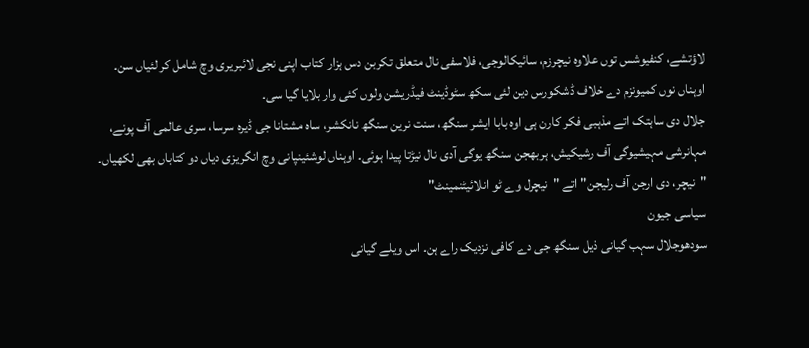لاؤتشے، کنفیوشس توں علاوہ نیچرزم، سائیکالوجی، فلاسفی نال متعلق تکربن دس ہزار کتاب اپنی نجی لائبریری وچ شامل کر لئیاں سن۔ اوہناں نوں کمیونزم دے خلاف ڈشکورس دین لئی سکھ سٹوڈینٹ فیڈریشن ولوں کئی وار بلایا گیا سی۔
جلال دی ساہتک اتے مذہبی فکر کارن ہی اوہ بابا ایشر سنگھ، سنت نرین سنگھ نانکشر، ساہ مشتانا جی ڈیرہ سرسا، سری عالمی آف پونے، مہانرشی مہیشیوگی آف رشیکیش، ہربھجن سنگھ یوگی آدی نال نیڑتا پیدا ہوئی۔ اوہناں لوشئینپانی وچ انگریزی دیاں دو کتاباں بھی لکھیاں۔ "نیچر، دی ارجن آف رلیجن" اتے "نیچرل وے ٹو انلائیٹنمینٹ"
سیاسی جیون
سودھوجلال سہب گیانی ذیل سنگھ جی دے کافی نزدیک راے ہن۔ اس ویلے گیانی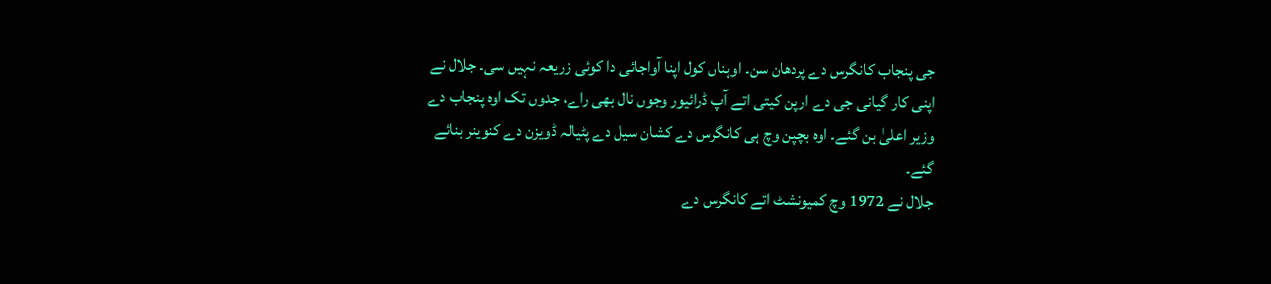جی پنجاب کانگرس دے پردھان سن۔ اوہناں کول اپنا آواجائی دا کوئی زریعہ نہیں سی۔ جلال نے اپنی کار گیانی جی دے ارپن کیتی اتے آپ ڈرائیور وجوں نال بھی راے، جدوں تک اوہ پنجاب دے وزیر اعلیٰ بن گئے۔ اوہ بچپن وچ ہی کانگرس دے کشان سیل دے پٹیالہ ڈویزن دے کنوینر بنائے گئے۔
جلال نے 1972 وچ کمیونشٹ اتے کانگرس دے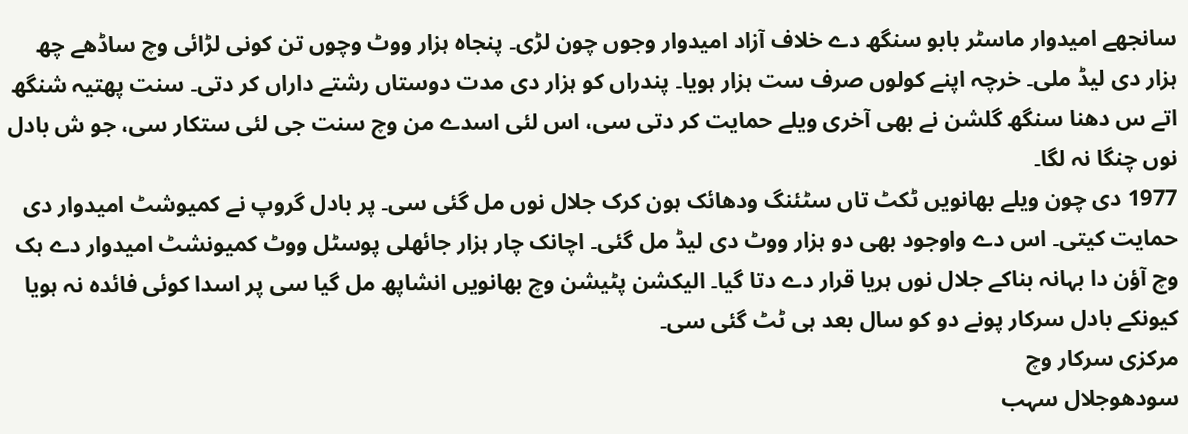سانجھے امیدوار ماسٹر بابو سنگھ دے خلاف آزاد امیدوار وجوں چون لڑی۔ پنجاہ ہزار ووٹ وچوں تن کونی لڑائی وچ ساڈھے چھ ہزار دی لیڈ ملی۔ خرچہ اپنے کولوں صرف ست ہزار ہویا۔ پندراں کو ہزار دی مدت دوستاں رشتے داراں کر دتی۔ سنت پھتیہ شنگھ اتے س دھنا سنگھ گلشن نے بھی آخری ویلے حمایت کر دتی سی، اس لئی اسدے من وچ سنت جی لئی ستکار سی، جو ش بادل نوں چنگا نہ لگا۔
1977 دی چون ویلے بھانویں ٹکٹ تاں سٹئنگ ودھائک ہون کرک جلال نوں مل گئی سی۔ پر بادل گروپ نے کمیوشٹ امیدوار دی حمایت کیتی۔ اس دے واوجود بھی دو ہزار ووٹ دی لیڈ مل گئی۔ اچانک چار ہزار جائھلی پوسٹل ووٹ کمیونشٹ امیدوار دے ہک وچ آؤن دا بہانہ بناکے جلال نوں ہریا قرار دے دتا گیا۔ الیکشن پٹیشن وچ بھانویں انشاپھ مل گیا سی پر اسدا کوئی فائدہ نہ ہویا کیونکے بادل سرکار پونے دو کو سال بعد ہی ٹٹ گئی سی۔
مرکزی سرکار وچ
سودھوجلال سہب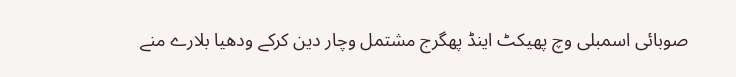صوبائی اسمبلی وچ پھیکٹ اینڈ پھگرج مشتمل وچار دین کرکے ودھیا بلارے منے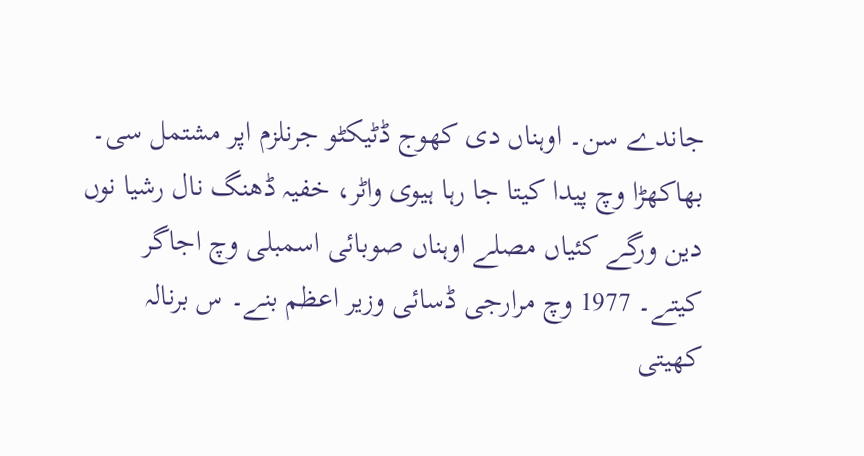جاندے سن۔ اوہناں دی کھوج ڈٹیکٹو جرنلزم اپر مشتمل سی۔ بھاکھڑا وچ پیدا کیتا جا رہا ہیوی واٹر، خفیہ ڈھنگ نال رشیا نوں دین ورگے کئیاں مصلے اوہناں صوبائی اسمبلی وچ اجاگر کیتے۔ 1977 وچ مرارجی ڈسائی وزیر اعظم بنے۔ س برنالہ کھیتی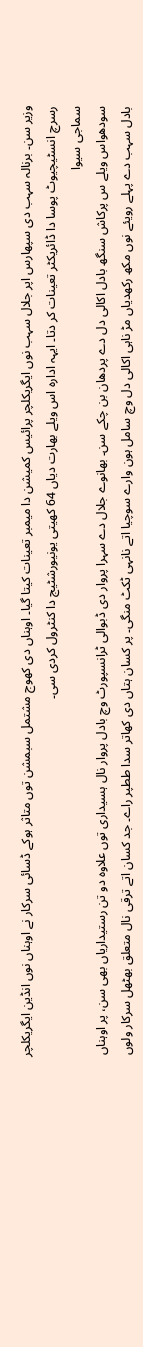وزیر سن۔ برنالہ سہب دی سپھارس اپر جلال سہب نوں ایگریکلچر پرائیس کمیشن دا میمبر تعینات کیتا گیا۔ اوہناں دی کھوج مشتمل سبمشن توں متاثر ہوکے ڈسائی سرکار نے اوہناں نوں انڈین ایگریکلچر رسرچ انسٹیچیوٹ پوسا دا ڈائریکٹر تعینات کر دتا۔ ایہہ ادارہ اس ویلے بھارت دیاں 64 کھیتی یونیورشٹیج دا کنٹرول کردی سی۔
سماجی سیوا
سودھواس ویلے س پرکاش سنگھ بادل اکالی دل دے پردھان بن چکے سن۔ بھانوے جلال دے سہرا پروار دی ڈبوالی ٹرانسپورٹ وچ بادل پروار نال ہسیداری توں علاوہ دو تن رستیداریاں بھی سن، پر اوہناں بادل سہب دے پہلے رویئے نوں مکھ رکھدیاں مڑ ناہی اکالی دل وچ سامل ہون وارے سوچیا اتے نانہی ٹکٹ منگی۔ پر کسان ہتاں دی کھاتر سدا ططپر راے۔ جد کسان اتے ترقی نال متعلق بھٹھل سرکار ولوں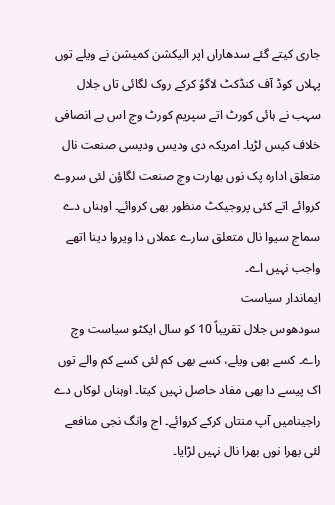جاری کیتے گئے سدھاراں اپر الیکشن کمیشن نے ویلے توں پہلاں کوڈ آف کنڈکٹ لاگوُ کرکے روک لگائی تاں جلال سہب نے ہائی کورٹ اتے سپریم کورٹ وچ اس بے انصافی خلاف کیس لڑیا۔ امریکہ دی ودیس ودیسی صنعت نال متعلق ادارہ پک نوں بھارت وچ صنعت لگاؤن لئی سروے کروائے اتے کئی پروجیکٹ منظور بھی کروائے۔ اوہناں دے سماج سیوا نال متعلق سارے عملاں دا ویروا دینا اتھے واجب نہیں اے۔
ایماندار سیاست
سودھوس جلال تقریباً 10 کو سال ایکٹو سیاست وچ راے۔ کسے بھی ویلے، کسے بھی کم لئی کسے کم والے توں اک پیسے دا بھی مفاد حاصل نہیں کیتا۔ اوہناں لوکاں دے راجینامیں آپ منتاں کرکے کروائے۔ اج وانگ نجی منافعے لئی بھرا نوں بھرا نال نہیں لڑایا۔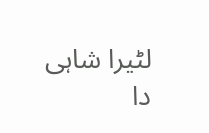لٹیرا شاہی دا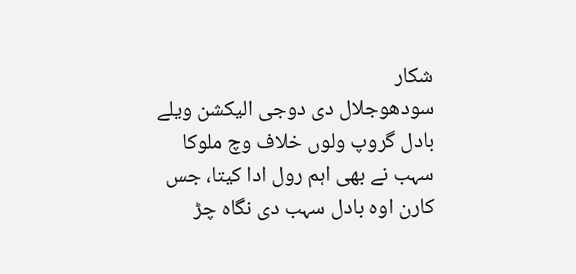شکار
سودھوجلال دی دوجی الیکشن ویلے بادل گروپ ولوں خلاف وچ ملوکا سہب نے بھی اہم رول ادا کیتا، جس کارن اوہ بادل سہب دی نگاہ چڑ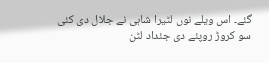گئے۔ اس ویلے نوں لٹیرا شاہی نے جلال دی کئی سو کروڑ روپئے دی جئداد لٹن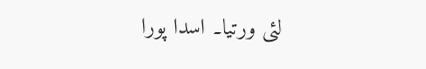لئی ورتیا۔ اسدا پورا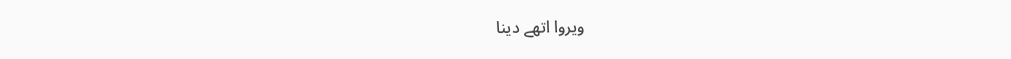ویروا اتھے دینا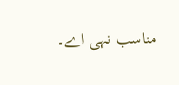مناسب نہی اے۔